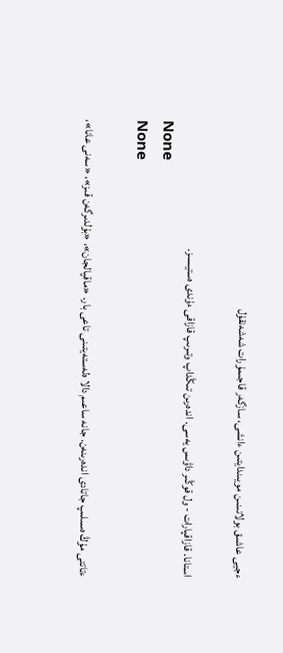ءجيى عاشىق بولاتىنىن مويىندايتىن ءانشى، سازگەر قاجىمۇرات شەشەنقۇل

استانا. قازاقپارات - ول قوڭىر داۋىس يەسى. اندەرىن تىڭداپ وتىرىپ قازاقى ءۇندى ەستيسىز.
None
None

ءتاتتى مۇڭ ەسىلىپ جاتادى اندەرىنەن. جانە ساعىم دالا ەلەستەيتىنى تاعى بار. «ماقپالجان»، «بۇلدىرگەن قىز»، «سەنى عانا»،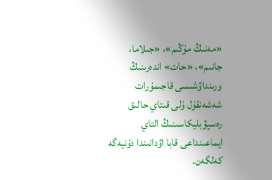«مەنىڭ مۇڭىم»، «جىلاما، جانىم»، «حات» اندەرىنىڭ ورىنداۋشىسى قاجىمۇرات شەشەنقۇل ۇلى قىتاي حالىق رەسپۋبليكاسىنىڭ التاي ايماعىنداعى قابا اۋدانىندا دۇنيەگە كەلگەن.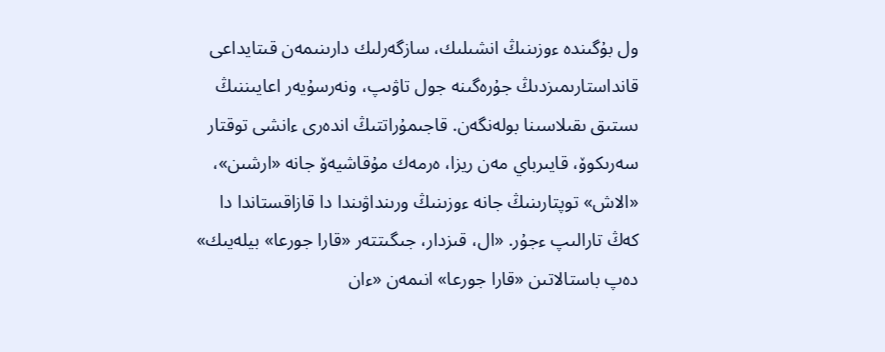ول بۇگىندە ءوزىنىڭ انشىلىك، سازگەرلىك دارىنىمەن قىتايداعى قانداستارىمىزدىڭ جۇرەگىنە جول تاۋىپ، ونەرسۇيەر اعايىننىڭ ىستىق ىقىلاسىنا بولەنگەن. قاجىمۇراتتىڭ اندەرى ءانشى توقتار سەرىكوۆ، قايىرباي مەن ريزا، ەرمەك مۇقاشيەۆ جانە «ارشىن»، «الاش» توپتارىنىڭ جانە ءوزىنىڭ ورىنداۋىندا دا قازاقستاندا دا كەڭ تارالىپ ءجۇر. «ال، قىزدار، جىگىتتەر «قارا جورعا» بيلەيىك» دەپ باستالاتىن «قارا جورعا» انىمەن «ءان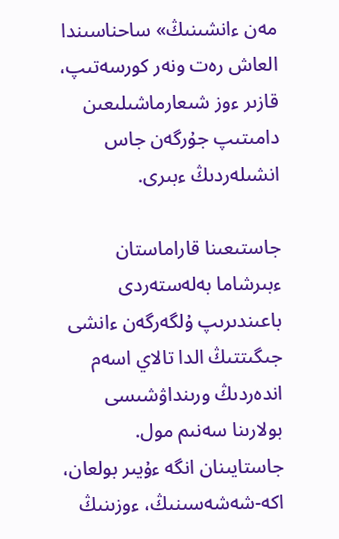مەن ءانشىنىڭ» ساحناسىندا العاش رەت ونەر كورسەتىپ، قازىر ءوز شىعارماشىلىعىن دامىتىپ جۇرگەن جاس انشىلەردىڭ ءبىرى.

جاستىعىنا قاراماستان ءبىرشاما بەلەستەردى باعىندىرىپ ۇلگەرگەن ءانشى جىگىتتىڭ الدا تالاي اسەم اندەردىڭ ورىنداۋشىسى بولارىنا سەنىم مول. جاستايىنان انگە ءۇيىر بولعان، اكە-شەشەسىنىڭ، ءوزىنىڭ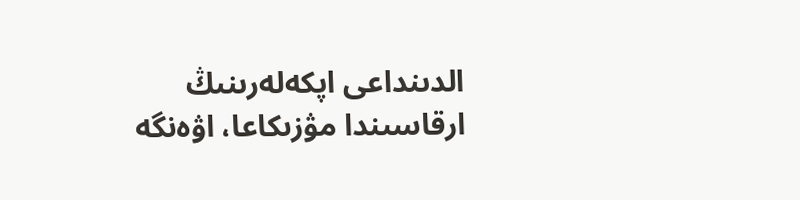الدىنداعى اپكەلەرىنىڭ ارقاسىندا مۋزىكاعا، اۋەنگە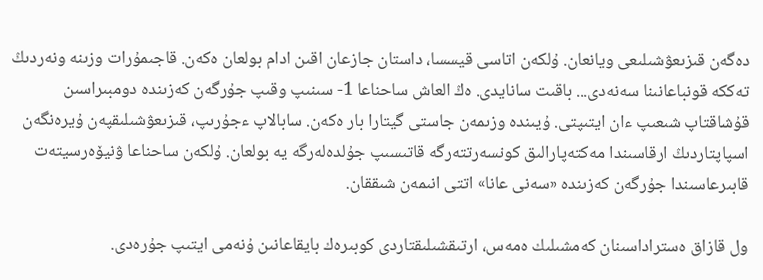دەگەن قىزىعۋشىلىعى ويانعان. ۇلكەن اتاسى قيسسا، داستان جازعان اقىن ادام بولعان ەكەن. قاجىمۇرات وزىنە ونەردىڭ تەككە قونباعانىنا سەنەدى... باقىت سانايدى. ەڭ العاش ساحناعا 1- سىنىپ وقىپ جۇرگەن كەزىندە دومبىراسىن قۇشاقتاپ شىعىپ ءان ايتىپتى. ۇيىندە وزىمەن جاستى گيتارا بار ەكەن. سابالاپ ءجۇرىپ، قىزىعۋشىلىقپەن ۇيرەنگەن اسپاپتاردىڭ ارقاسىندا مەكتەپارالىق كونسەرتتەرگە قاتىسىپ جۇلدەلەرگە يە بولعان. ۇلكەن ساحناعا ۋنيۆەرسيتەت قابىرعاسىندا جۇرگەن كەزىندە «سەنى عانا» اتتى انىمەن شىققان.

ول قازاق ەستراداسىنان كەمشىلىك ەمەس، ارتىقشىلىقتاردى كوبىرەك بايقاعانىن ۇنەمى ايتىپ جۇرەدى.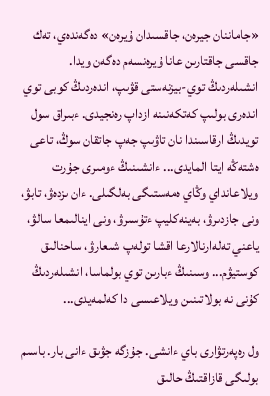«جاماننان جيرەن، جاقسىدان ۇيرەن» دەگەندەي، تەك جاقسى جاقتارىن عانا ۇيرەنسەم دەگەن ويدا. انشىلەردىڭ توي-بيزنەستى قۋىپ، اندەردىڭ كوبى توي اندەرى بولىپ كەتكەنىنە ازداپ رەنجيدى. ءبىراق سول تويدىڭ ارقاسىندا نان تاۋىپ جەپ جاتقان سوڭ، تاعى ەشتەڭە ايتا المايدى... ءانشىنىڭ ءومىرى جۇرت ويلاعانداي وڭاي ەمەستىگى بەلگىلى. ءان ىزدەۋ، تابۋ، ونى جازدىرۋ، بەينەكليپ ءتۇسىرۋ، ونى اينالىمعا سالۋ، ياعني تەلەارنالارعا اقشا تولەپ شىعارۋ، ساحنالىق كوستيۋم... وسىنىڭ ءبارىن توي بولماسا، انشىلەردىڭ كۇنى نە بولاتىنىن ويلاعىسى دا كەلمەيدى...

ول رەپەرتۋارى باي ءانشى. جۇزگە جۋىق ءانى بار. باسىم بولىگى قازاقتىڭ حالىق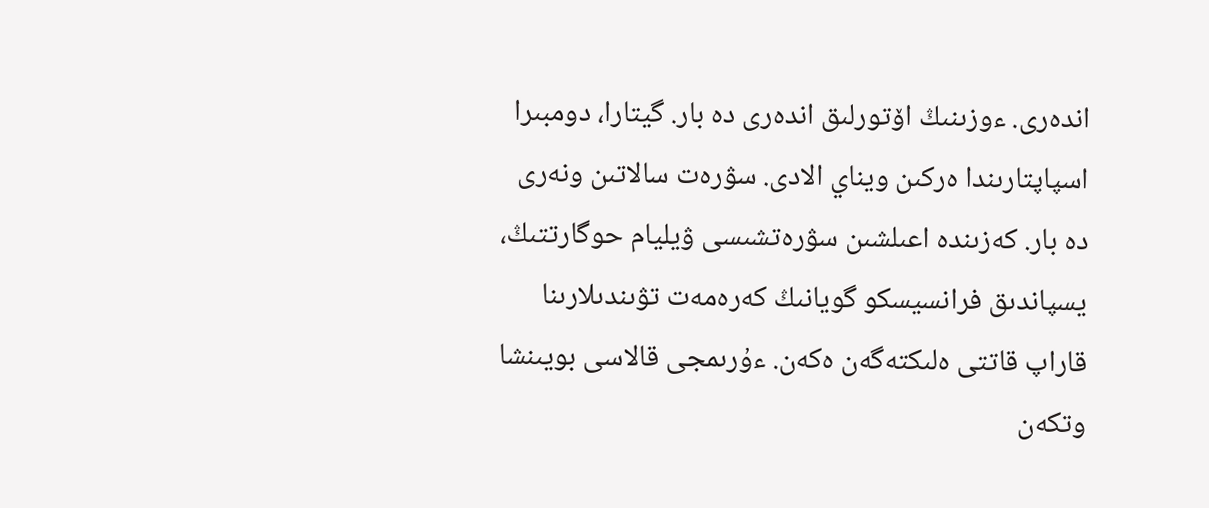اندەرى. ءوزىنىڭ اۆتورلىق اندەرى دە بار. گيتارا، دومبىرا اسپاپتارىندا ەركىن ويناي الادى. سۋرەت سالاتىن ونەرى دە بار. كەزىندە اعىلشىن سۋرەتشىسى ۋيليام حوگارتتىڭ، يسپاندىق فرانسيسكو گويانىڭ كەرەمەت تۋىندىلارىنا قاراپ قاتتى ەلىكتەگەن ەكەن. ءۇرىمجى قالاسى بويىنشا وتكەن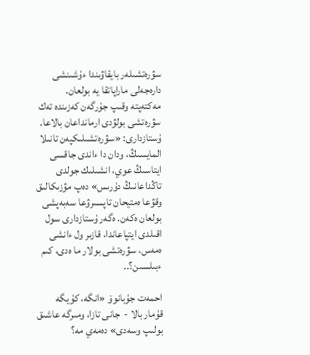سۋرەتشىلەر بايقاۋىندا ءۇشىنشى دارەجەلى ماراپاتقا يە بولعان. مەكتەپتە وقىپ جۇرگەن كەزىندە تەك سۋرەتشى بولۋدى ارمانداعان بالاعا. ۇستازدارى: «سۋرەتشىلىكپەن تانىلا المايسىڭ، ودان دا ءاندى جاقسى ايتاسىڭ عوي، انشىلىك جولدى تاڭداعانىڭ دۇرىس» دەپ مۋزىكالىق وقۋعا ەمتيحان تاپسىرۋعا سەبەپشى بولعان ەكەن. ەگەر ۇستازدارى سول اقىلدى ايتپاعاندا، قازىر ول ءانشى ەمەس، سۋرەتشى بولار ما ەدى، كىم ءبىلسىن؟..

احمەت جۇبانوۆ «انگە، كۇيگە قۇمار بالا -  جانى تازا، ومىرگە عاشىق بولىپ وسەدى» دەمەي مە؟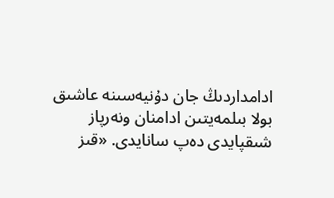ادامداردىڭ جان دۇنيەسىنە عاشىق بولا بىلمەيتىن ادامنان ونەرپاز شىقپايدى دەپ سانايدى. «قىز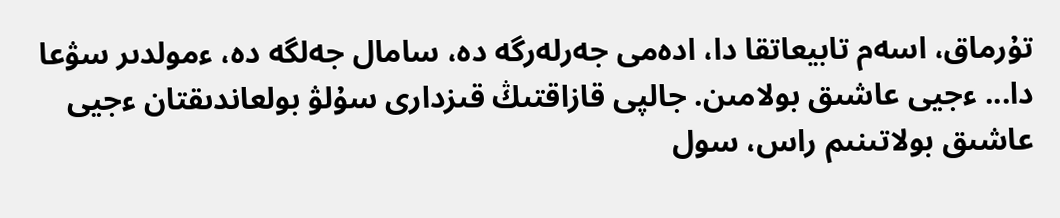تۇرماق، اسەم تابيعاتقا دا، ادەمى جەرلەرگە دە، سامال جەلگە دە، ءمولدىر سۋعا دا... ءجيى عاشىق بولامىن. جالپى قازاقتىڭ قىزدارى سۇلۋ بولعاندىقتان ءجيى عاشىق بولاتىنىم راس، سول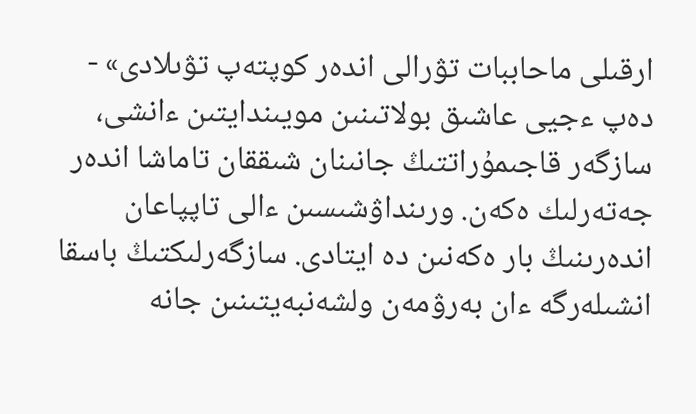ارقىلى ماحاببات تۋرالى اندەر كوپتەپ تۋىلادى» -  دەپ ءجيى عاشىق بولاتىنىن مويىندايتىن ءانشى، سازگەر قاجىمۇراتتىڭ جانىنان شىققان تاماشا اندەر جەتەرلىك ەكەن. ورىنداۋشىسىن ءالى تاپپاعان اندەرىنىڭ بار ەكەنىن دە ايتادى. سازگەرلىكتىڭ باسقا انشىلەرگە ءان بەرۋمەن ولشەنبەيتىنىن جانە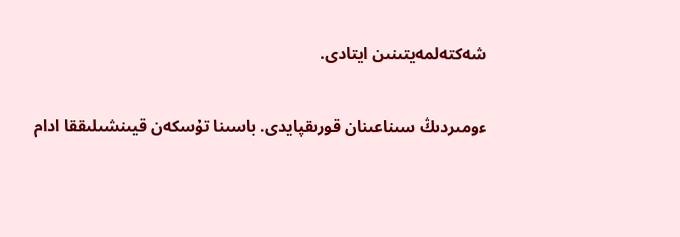شەكتەلمەيتىنىن ايتادى.

ءومىردىڭ سىناعىنان قورىقپايدى. باسىنا تۇسكەن قيىنشىلىققا ادام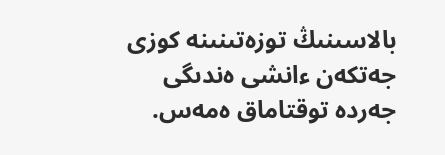بالاسىنىڭ توزەتىنىنە كوزى جەتكەن ءانشى ەندىگى جەردە توقتاماق ەمەس.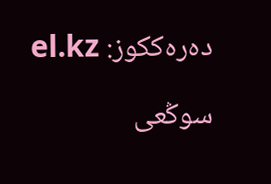دەرەككوز: el.kz

سوڭعى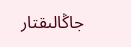جاڭالىقتار